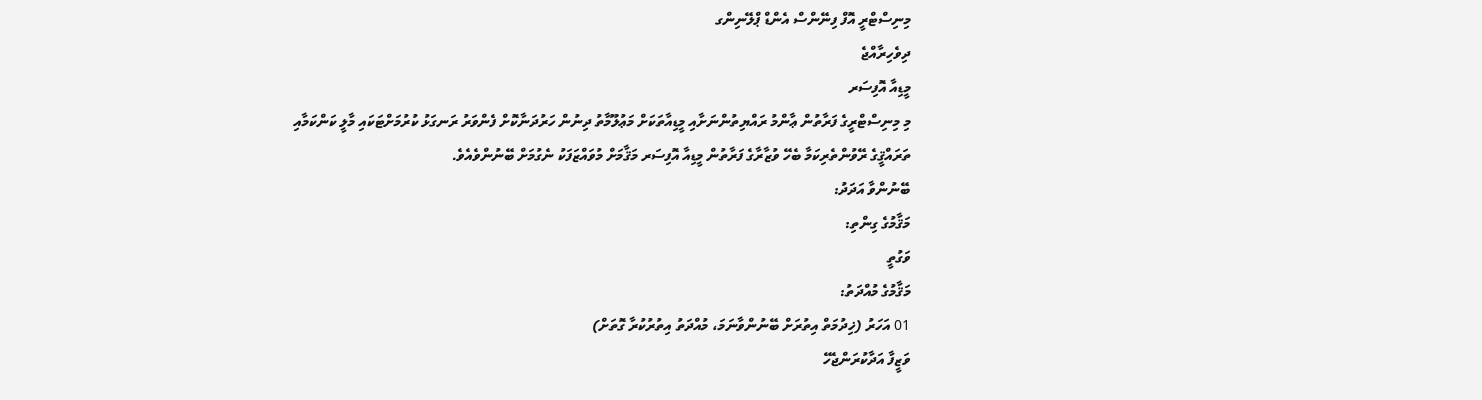މިނިސްޓްރީ އޮފް ފިނޭންސް އެންޑް ޕްލޭނިންގ
ދިވެހިރާއްޖެ
މީޑިއާ އޮފިސަރ
މި މިނިސްޓްރީގެ ފަރާތުން ޢާންމު ރައްޔިތުންނަށާއި މީޑިއާތަކަށް މަޢުލޫމާތު ދިނުން ހަރުދަނާކޮށް ފެންވަރު ރަނގަޅު ކުރުމަށްޓަކައި މާލީ ކަންކަމާއި ތަރައްޤީގެ ރޭވުންތެރިކަމާ ބެހޭ ވުޒާރާގެ ފަރާތުން މީޑިއާ އޮފިސަރ މަޤާމަށް މުވައްޒަފަކު ނެގުމަށް ބޭނުންވެއެވެ.
ބޭނުންވާ އަދަދު:
މަޤާމުގެ ގިންތި:
ވަގުތީ
މަޤާމުގެ މުއްދަތު:
01 އަހަރު (ޚިދުމަތް އިތުރަށް ބޭނުންވާނަމަ، މުއްދަތު އިތުރުކުރާ ގޮތަށް)
ވަޒީފާ އަދާކުރަންޖެހޭ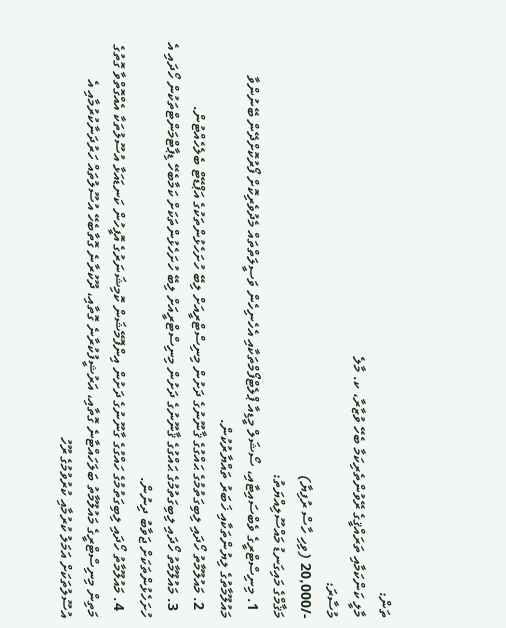ތަން:
މާލީ ކަންކަމާއި ތަރައްޤީގެ ރޭވުންތެރިކަމާ ބެހޭ ވުޒާރާ، ކ. މާލެ
މުސާރަ:
-/20,000 (ވިހި ހާސް ރުފިޔާ)
މަޤާމްގެ މައިގަނޑު މައްސޫލިއްޔަތު:
  1. މިނިސްޓްރީގެ ވެބްސައިޓާއި، ސޯޝަލް މީޑިއާ ޕްލެޓްފޯމްތަކާއި އެހެނިހެން ވަސީލަތްތައް މެދުވެރިކޮށް ފޯރުކޮށްދޭން ބޭނުންވާ މައުލޫމާތުގެ ލިޔުންތަކާއި ޚަބަރު ތައްޔާރުކުން.
  2. މައުލޫމާތު ހޯދައި ލިބިގަތުމުގެ ޙައްގުގެ ޤާނޫނުގެ ދަށުން މިނިސްޓްރީއަށް ލިބޭ ހުށަހެޅުންތަކުގެ އަޕްޑޭޓް ބެލެހެއްޓުން.
  3. މައުލޫމާތު ހޯދައި ލިބިގަތުމުގެ ޙައްގުގެ ޤާނޫނުގެ ދަށުން މިނިސްޓްރީއަށް ލިބޭ ހުށަހެޅުންތަކަށް ކަމާބެހޭ ޑިޕާޓްމަންޓްތަކުން ހޯދައި އެ ހުށަހެޅުންތަކަށް ޖަވާބު ދިނުން.
  4. މައުލޫމާތު ހޯދައި ލިބިގަތުމުގެ ހައްގުގެ ގާނޫނުގެ ދަށުން އިންފޮމޭޝަން ކޮމިޝަނަރުގެ އޮފީހުން ކަނޑައަޅާ އުސޫލުތަކާ އެއްގޮތްވާ ގޮތުގެ މަތިން މިނިސްޓްރީގެ މައުލޫމާތު ބަލަހައްޓާނެ ގޮތާއި، އަރުޝީފުކުރާނެ ގޮތާއި، ދޫކުރާނެ ގޮތާބެހޭ އުސޫލުތައް ހަރުދަނާކުރުމާއި އެ އުސޫލުތަކަށް އަމަލު ކުރުމާއި ކުރުވުމުގެ ރޫހު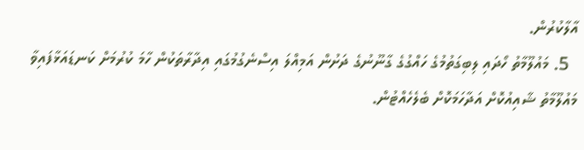އާލާކުރުން.
  5. މައުލޫމާތު ހޯދައި ލިބިގަތުމުގެ ހައްގުގެ ގާނޫނުގެ ދަށުން އަމިއްލަ އިސްނެގުމުގައި އިދާރާތަކުން ހާމަ ކުރުމަށް ކަނޑައަޅާފައިވާ މައުލޫމާތު ޝާއިއުކޮށް އަދާހަމަކޮށް ބެލެހެއްޓުން.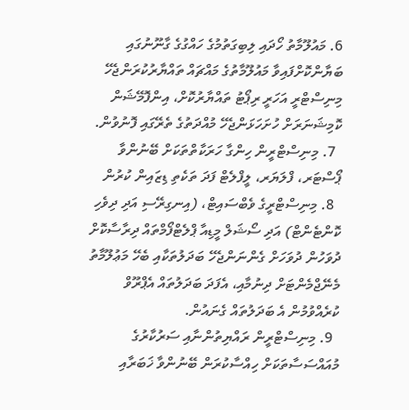6. މައުލޫމާތު ހޯދައި ލިބިގަތުމުގެ ހައްގުގެ ގާނޫނުގައި ބަޔާންކޮށްފައިވާ މައުލޫމާތުގެ މައްޗައް ތައްޔާރުކުރަންޖެހޭ މިނިސްޓްރީ އަހަރީ ރިޕޯޓު ތައްޔާރުކޮށް، އިންފޮމޭޝަން ކޮމިޝަނަރަށް ހުށަހަޅަންޖެހޭ މުއްދަތުގެ ތެރޭގައި ފޮނުވުން.
  7. މިނިސްޓްރީން ހިންގާ ހަރަކާތްތަކަށް ބޭނުންވާ ޕޯސްޓަރ، ފްލަޔަރ، ލީފްލެޓް ފަދަ ތަކެތި ޑިޒައިން ކުރުން
  8. މިނިސްޓްރީގެ ވެބްސައިޓް، (އިނގިރޭސި އަދި ދިވެހި ކޮންޓެންޓް) އަދި ސޯޝަލް މީޑިއާ ޕްލެޓްފޯމްތައް ދިރާސާކޮށް ދުވަހުން ދުވަހަށް ގެންނަންޖެހޭ ބަދަލުތަކާއި ބެހޭ މަޢުލޫމާތު މެނޭޖްމެންޓަށް ދިނުމާއި، އެފަދަ ބަދަލުތައް އެޕްރޫވް ކުރެއްވުމުން އެ ބަދަލުތައް ގެނައުން.
  9. މިނިސްޓްރީން ރައްޔިތުންނާއި ސަރުކާރުގެ މުއައްސަސާތަކަށް ހިއްސާކުރަން ބޭނުންވާ ޚަބަރާއި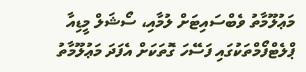މަޢުލޫމާތު ވެބްސައިޓަށް ލުމާއި، ސޯޝަލް މީޑިއާ ޕްލެޓްފޯމްތަކުގައި ފަސޭހަ ގޮތަކަށް އެފަދަ މަޢުލޫމާތު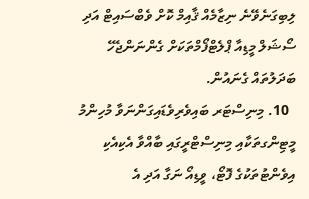ލިބިގަނެވޭނެ ނިޒާމެއް ޤާއިމް ކޮށް ވެބްސައިޓް އަދި ސޯޝަލް މީޑިއާ ޕްލެޓްފޯމްތަކަށް ގެންނަންޖެހޭ ބަދަލުތައް ގެނައުން.
  10. މިނިސްޓަރ ބައިވެރިވެޑައިގަންނަވާ މުހިންމު މީޓިންގތަކާއި މިނިސްޓްރީގައި ބާއްވާ އެކިއެކި އިވެންޓުތަކުގެ ފޮޓޯ، ވީޑިއޯ ނަގާ އަދި އެ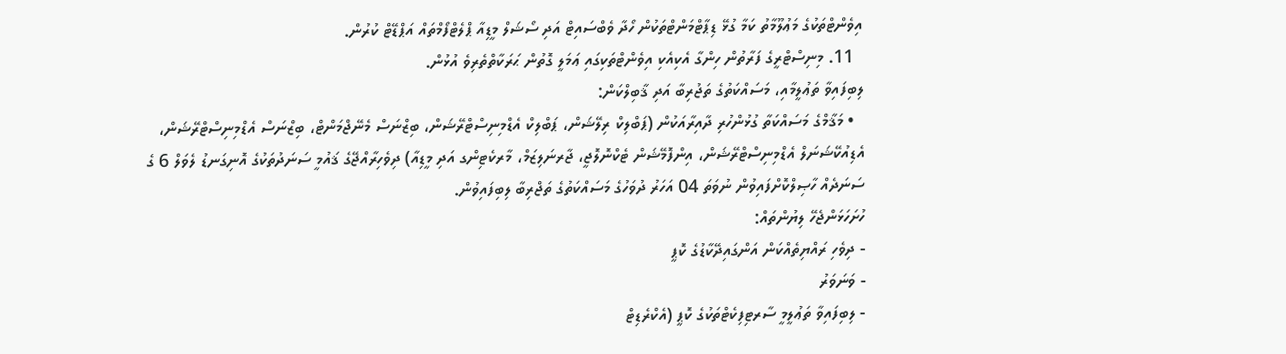އިވެންޓްތަކުގެ މަޢުލޫމާތު ކަމާ ގުޅޭ ޑިޕާޓްމަންޓްތަކުން ހޯދާ ވެބްސައިޓް އަދި ސޯޝަލް މީޑިއާ ޕްލެޓްފޯމްތައް އަޕްޑޭޓް ކުރުން.
  11. މިނިސްޓްރީގެ ފަރާތުން ހިންގާ އެކިއެކި އިވެންޓްތަކިގައި ޢަމަލީ ގޮތުން ޙަރަކާތްތެރިވެ އުޅުން.
ލިބިފައިވާ ތަޢުލީމާއި، މަސައްކަތުގެ ތަޖުރިބާ އަދި ޤާބިލްކަން:
  • މަޤާމްގެ މަސައްކަތާ ގުޅުންހުރި ދާއިރާއަކުން (ޕަބްލިކް ރިލޭޝަން، ޕަބްލިކް އެޑްމިނިސްޓްރޭޝަން، ބިޒްނަސް މެނޭޖްމަންޓް، ބިޒްނަސް އެޑްމިނިސްޓްރޭޝަން، އެޑިއުކޭޝަނަލް އެޑްމިނިސްޓްރޭޝަން، އިންފޮމޭޝަން ޓެކްނޮލޮޖީ، ޖާރނަލިޒަމް، މާރކެޓިންގ އަދި މީޑިއާ) ދިވެހިރާއްޖޭގެ ޤައުމީ ސަނަދުތަކުގެ އޮނިގަނޑު ލެވަލް 6 ގެ ސަނަދެއް ހާޞިލްކޮށްފައިވުން ނުވަތަ 04 އަހަރު ދުވަހުގެ މަސައްކަތުގެ ތަޖްރިބާ ލިބިފައިވުން.
ހުށަހަޅަންޖެހޭ ލިޔުންތައް:
- ދިވެހި ރައްޔިތެއްކަން އަންގައިދޭކާޑުގެ ކޮޕީ
- ވަނަވަރު
- ލިބިފައިވާ ތަޢުލީމީ ސާރޓިފިކެޓްތަކުގެ ކޮޕީ (އެކްރެޑިޓް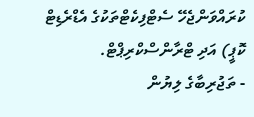ކުރައްވަންޖެހޭ ސެޓްފިކެޓްތަކުގެ އެޑްރެޑިޓް ކޮޕީ) އަދި ޓްރާންސްކްރިޕްޓް.
- ތަޖުރިބާގެ ލިޔުން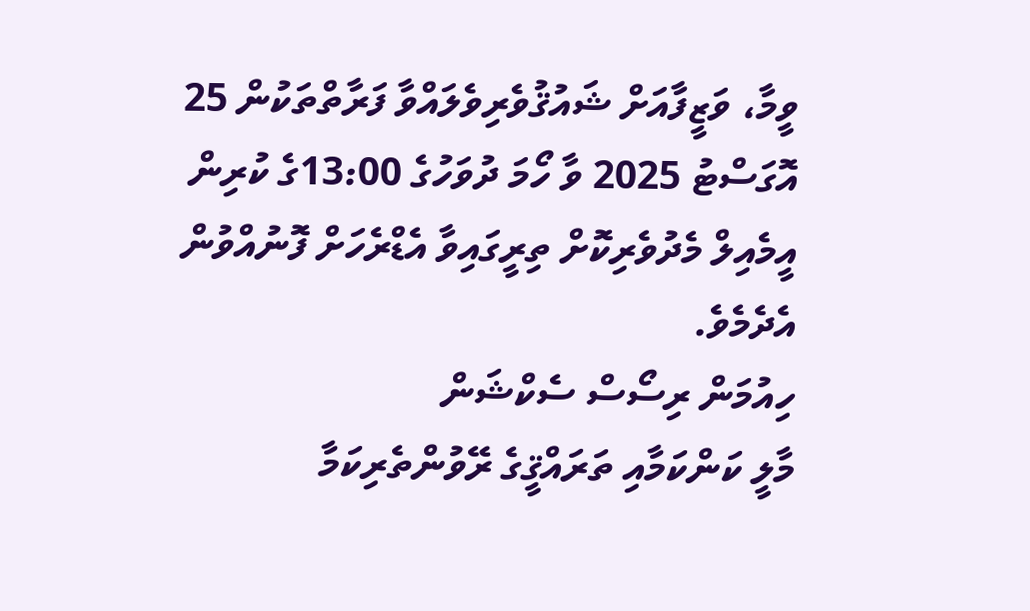ވީމާ، ވަޒީފާއަށް ޝައުޤުވެރިވެލައްވާ ފަރާތްތަކުން 25 އޮގަސްޓު 2025 ވާ ހޯމަ ދުވަހުގެ 13:00ގެ ކުރިން އީމެއިލް މެދުވެރިކޮށް ތިރީގައިވާ އެޑްރެހަށް ފޮނުއްވުން އެދެމެވެ.
ހިއުމަން ރިސޯސް ސެކްޝަން
މާލީ ކަންކަމާއި ތަރައްޤީގެ ރޭވުންތެރިކަމާ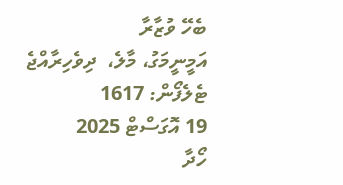ބެހޭ ވުޒާރާ
އަމީނީމަގު، މާލެ،  ދިވެހިރާއްޖެ
ޓެލެފޯން: 1617
19 އޮގަސްޓް 2025
ހޯދާ